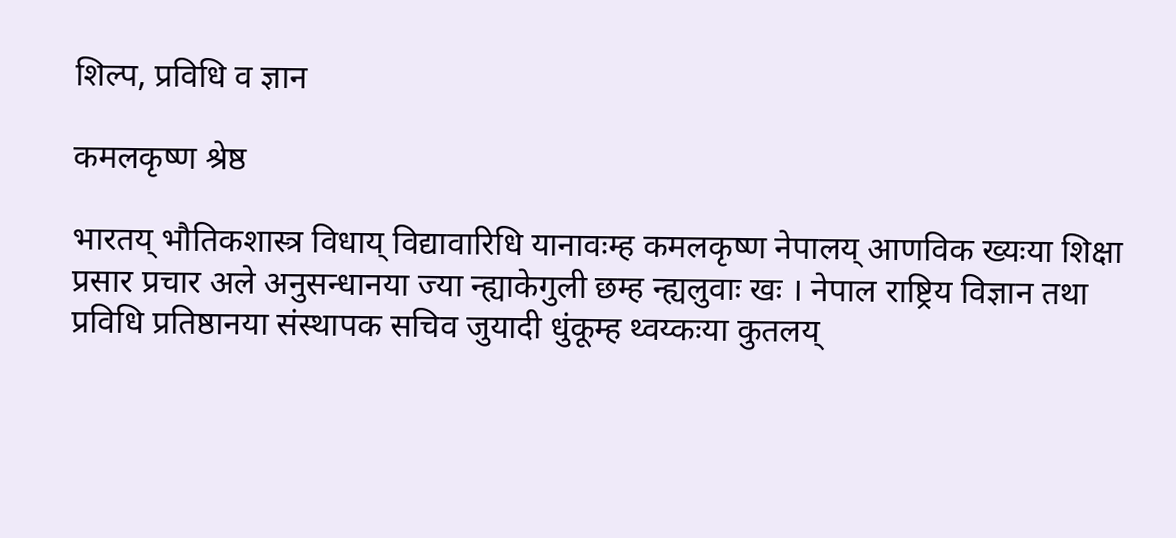शिल्प, प्रविधि व ज्ञान

कमलकृष्ण श्रेष्ठ

भारतय् भौतिकशास्त्र विधाय् विद्यावारिधि यानावःम्ह कमलकृष्ण नेपालय् आणविक ख्यःया शिक्षा प्रसार प्रचार अले अनुसन्धानया ज्या न्ह्याकेगुली छम्ह न्ह्यलुवाः खः । नेपाल राष्ट्रिय विज्ञान तथा प्रविधि प्रतिष्ठानया संस्थापक सचिव जुयादी धुंकूम्ह थ्वय्कःया कुतलय्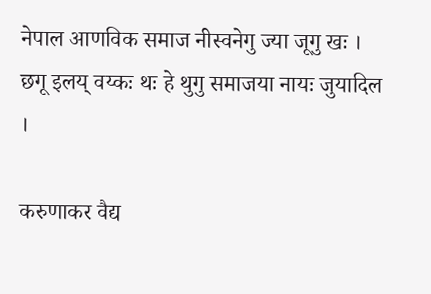नेपाल आणविक समाज नीस्वनेगु ज्या जूगु खः । छगू इलय् वय्कः थः हे थुगु समाजया नायः जुयादिल ।

करुणाकर वैद्य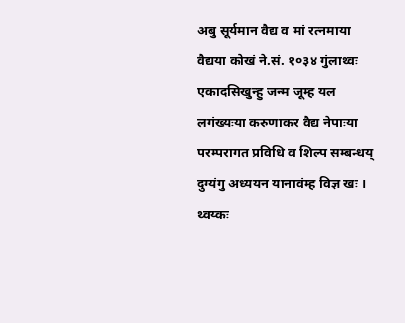अबु सूर्यमान वैद्य व मां रत्नमाया वैद्यया कोखं ने.सं. १०३४ गुंलाथ्वः एकादसिखुन्हु जन्म जूम्ह यल लगंख्यःया करुणाकर वैद्य नेपाःया परम्परागत प्रविधि व शिल्प सम्बन्धय् दुग्यंगु अध्ययन यानावंम्ह विज्ञ खः । थ्वय्कः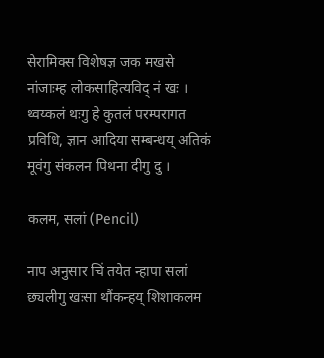सेरामिक्स विशेषज्ञ जक मखसे नांजाःम्ह लोकसाहित्यविद् नं खः । थ्वय्कलं थःगु हे कुतलं परम्परागत प्रविधि, ज्ञान आदिया सम्बन्धय् अतिकं मूवंगु संकलन पिथना दीगु दु ।

कलम, सलां (Pencil)

नाप अनुसार चिं तयेत न्हापा सलां छ्यलीगु खःसा थौंकन्हय् शिशाकलम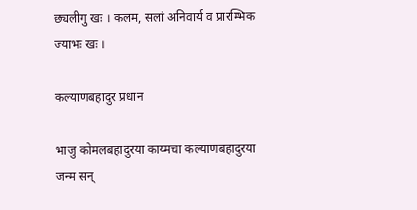छ्यलीगु खः । कलम, सलां अनिवार्य व प्रारम्भिक ज्याभः खः ।

कल्याणबहादुर प्रधान

भाजु कोमलबहादुरया काय्मचा कल्याणबहादुरया जन्म सन्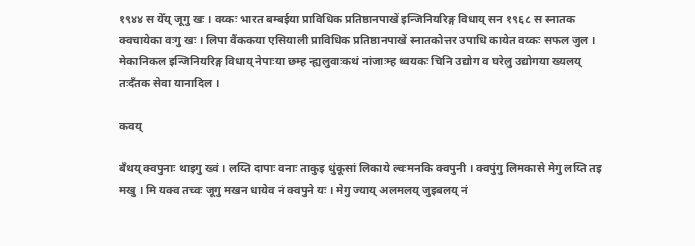१९४४ स येँय् जूगु खः । वय्कः भारत बम्बईया प्राविधिक प्रतिष्ठानपाखें इन्जिनियरिङ्ग विधाय् सन १९६८ स स्नातक क्वचायेका वःगु खः । लिपा वैंककया एसियाली प्राविधिक प्रतिष्ठानपाखें स्नातकोत्तर उपाधि कायेत वय्कः सफल जुल । मेकानिकल इन्जिनियरिङ्ग विधाय् नेपाःया छम्ह न्ह्यलुवाःकथं नांजाःम्ह थ्वयकः चिनि उद्योग व घरेलु उद्योगया ख्यलय् तःदँतक सेवा यानादिल ।

कवय्

बँथय् क्वपुनाः थाइगु ख्वं । लय्ति दापाः वनाः ताकुइ धुंकूसां लिकाये ल्वःमनकि क्वपुनी । क्वपुंगु लिमकासे मेगु लय्ति तइ मखु । मि यक्व तच्वः जूगु मखन धायेव नं क्वपुने यः । मेगु ज्याय् अलमलय् जुइबलय् नं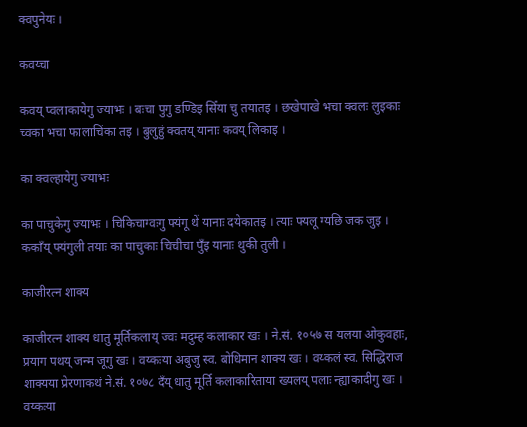क्वपुनेयः ।

कवय्चा

कवय् प्वलाकायेगु ज्याभः । बःचा पुगु डण्डिइ सिँया चु तयातइ । छखेपाखे भचा क्वलः लुइकाः च्वका भचा फालाचिंका तइ । बुलुहुं क्वतय् यानाः कवय् लिकाइ ।

का क्वल्हायेगु ज्याभः

का पाचुकेगु ज्याभः । चिकिचाग्वःगु फ्यंगू थें यानाः दयेकातइ । त्याः फ्यलू ग्यछि जक जुइ । ककाँय् फ्यंगुली तयाः का पाचुकाः चिचीचा पुँइ यानाः थुकी तुली ।

काजीरत्न शाक्य

काजीरत्न शाक्य धातु मूर्तिकलाय् ज्वः मदुम्ह कलाकार खः । ने.सं. १०५७ स यलया ओकुवहाः, प्रयाग पथय् जन्म जूगु खः । वय्कःया अबुजु स्व. बोधिमान शाक्य खः । वय्कलं स्व. सिद्धिराज शाक्यया प्रेरणाकथं ने.सं. १०७८ दँय् धातु मूर्ति कलाकारिताया ख्यलय् पलाः न्ह्याकादीगु खः । वय्कःया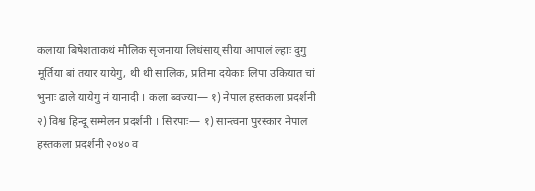कलाया बिषेशताकथं मौलिक सृजनाया लिधंसाय् सीया आपालं ल्हाः दुगु मूर्तिया बां तयार यायेगु, थी थी सालिक, प्रतिमा दयेकाः लिपा उकियात चां भुनाः ढाले यायेगु नं यानादी । कला ब्वज्या— १) नेपाल हस्तकला प्रदर्शनी २) विश्व हिन्दू सम्मेलन प्रदर्शनी । सिरपाः— १) सान्त्वना पुरस्कार नेपाल हस्तकला प्रदर्शनी २०४० व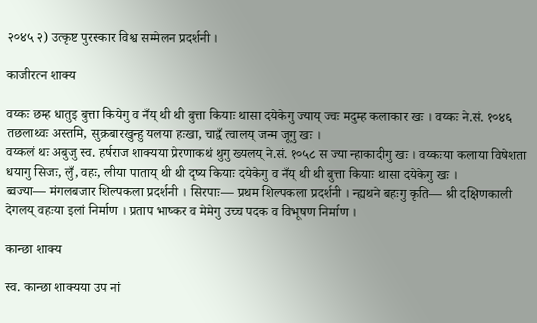२०४५ २) उत्कृष्ट पुरस्कार विश्व सम्मेलन प्रदर्शनी ।

काजीरत्न शाक्य

वय्कः छम्ह धातुइ बुत्ता कियेगु व नँय् थी थी बुत्ता कियाः थासा दयेकेगु ज्याय् ज्वः मदुम्ह कलाकार खः । वय्कः ने.सं. १०४६ तछलाथ्वः अस्तमि, सुक्रबारखुन्हु यलया हःखा, चाद्वँ त्वालय् जन्म जूगु खः ।
वय्कलं थः अबुजु स्व. हर्षराज शाक्यया प्रेरणाकथं थुगु ख्यलय् ने.सं. १०५८ स ज्या न्हाकादीगु खः । वय्कःया कलाया विषेशता धयागु सिजः, लुँ, वहः, लीया पाताय् थी थी दृष्य कियाः दयेकेगु व नँय् थी थी बुत्ता कियाः थासा दयेकेगु खः ।
ब्वज्या— मंगलबजार शिल्पकला प्रदर्शनी । सिरपाः— प्रथम शिल्पकला प्रदर्शनी । न्ह्यथने बहःगु कृति— श्री दक्षिणकाली देगलय् वहःया इलां निर्माण । प्रताप भाष्कर व मेमेगु उच्च पदक व विभूषण निर्माण ।

कान्छा शाक्य

स्व. कान्छा शाक्यया उप नां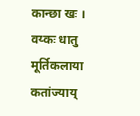कान्छा खः । वय्कः धातु मूर्तिकलाया कतांज्याय्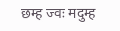छम्ह ज्वः मदुम्ह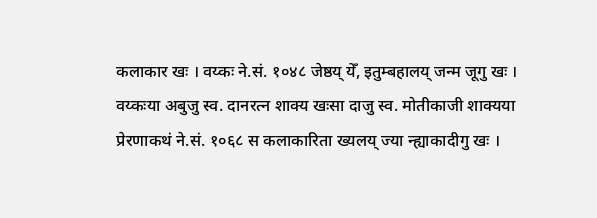कलाकार खः । वय्कः ने.सं. १०४८ जेष्ठय् येँ, इतुम्बहालय् जन्म जूगु खः । वय्कःया अबुजु स्व. दानरत्न शाक्य खःसा दाजु स्व. मोतीकाजी शाक्यया प्रेरणाकथं ने.सं. १०६८ स कलाकारिता ख्यलय् ज्या न्ह्याकादीगु खः ।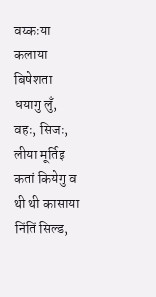वय्कःया कलाया बिषेशता धयागु लुँ, वहः, सिजः, लीया मूर्तिइ कतां कियेगु व थी थी कासाया निंतिं सिल्ड,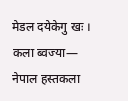मेडल दयेकेगु खः । कला ब्वज्या— नेपाल हस्तकला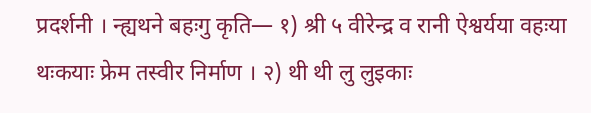प्रदर्शनी । न्ह्यथने बहःगु कृति— १) श्री ५ वीरेन्द्र व रानी ऐश्वर्यया वहःया थःकयाः फ्रेम तस्वीर निर्माण । २) थी थी लु लुइकाः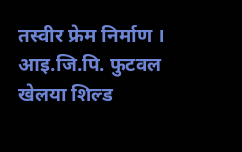तस्वीर फ्रेम निर्माण । आइ.जि.पि. फुटवल खेलया शिल्ड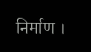निर्माण ।